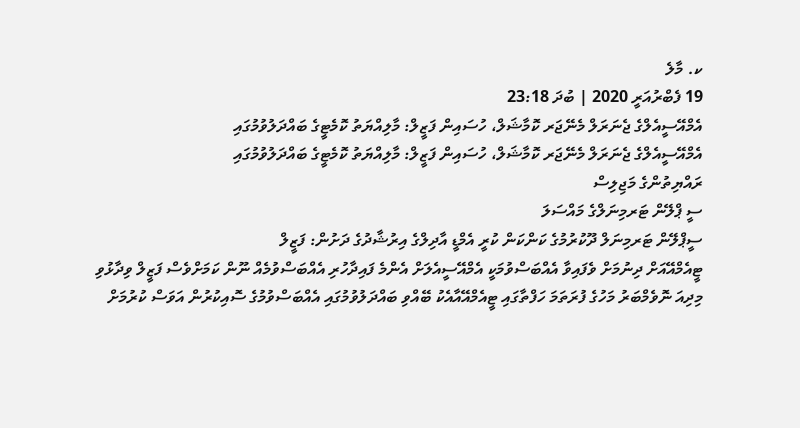ކ. މާލެ
19 ފެބްރުއަރީ 2020 | ބުދަ 23:18
އެމްއޭސީއެލްގެ ޖެނަރަލް މެނޭޖަރ ކޮމާޝަލް، ހުސައިން ފަޒީލް: މާލިއްޔަތު ކޮމެޓީގެ ބައްދަލުވުމުގައި
އެމްއޭސީއެލްގެ ޖެނަރަލް މެނޭޖަރ ކޮމާޝަލް، ހުސައިން ފަޒީލް: މާލިއްޔަތު ކޮމެޓީގެ ބައްދަލުވުމުގައި
ރައްޔިތުންގެ މަޖިލިސް
ސީ ޕްލޭން ޓަރމިނަލްގެ މައްސަލަ
ސީޕްލޭން ޓަރމިނަލް ދޫކުރުމުގެ ކަންކަން ކުރީ އެމްޑީ އާދިލްގެ އިރުޝާދުގެ ދަށުން: ފަޒީލް
ޓީއެމްއޭއަށް ދިނުމަށް ވެފައިވާ އެއްބަސްވުމަކީ އެމްއޭސީއެލަށް އެންމެ ފައިދާހުރި އެއްބަސްވުމެއް ނޫން ކަމަށްވެސް ފަޒީލް ވިދާޅުވި
މިދިއަ ނޮވެމްބަރު މަހުގެ ފުރަތަމަ ހަފްތާގައި ޓީއެމްއޭއާއެކު ބޭއްވި ބައްދަލުވުމުގައި އެއްބަސްވުމުގެ ސޮއިކުރުން އަވަސް ކުރުމަށް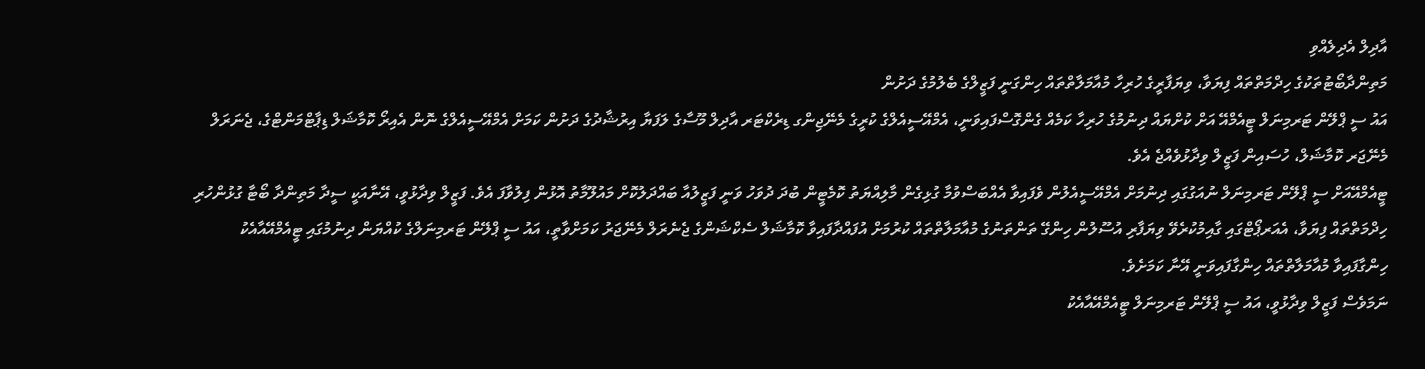އާދިލް އެދިލެއްވި
މަތިންދާބޯޓުތަކުގެ ހިދްމަތްތައް ފިޔަވާ، ވިޔަފާރީގެ ހުރިހާ މުއާމަލާތްތައް ހިންގަނީ ފަޒީލްގެ ބެލުމުގެ ދަށުން
އައު ސީ ޕްލޭން ޓަރމިނަލް ޓީއެމްއޭ އަށް ކުށްޔައް ދިނުމުގެ ހުރިހާ ކަމެއް ގެންގޮސްފައިވަނީ، އެމްއޭސީއެލްގެ ކުރީގެ މެނޭޖިންގ ޑިރެކްޓަރ އާދިލް މޫސާގެ ލަފަޔާ އިރުޝާދުގެ ދަށުން ކަމަށް އެމްއޭސީއެލްގެ ނޮން އެއިރޯ ކޮމާޝަލް ޑިޕާޓްމަންޓްގެ، ޖެނަރަލް މެނޭޖަރ ކޮމާޝަލް، ހުސައިން ފަޒީލް ވިދާޅުވެއްޖެ އެވެ.
ޓީއެމްއޭއަށް ސީ ޕްލޭން ޓަރމިނަލް ނުއަގުގައި ދިނުމަށް އެމްއޭސީއެލުން ވެފައިވާ އެއްބަސްވުމާ ގުޅިގެން މާލިއްޔަތު ކޮމެޓީން ބުދަ ދުވަހު ވަނީ ފަޒީލުއާ ބައްދަލުކޮށް މައުލޫމާތު އޮޅުން ފިލުވާފަ އެވެ. ފަޒީލް ވިދާޅުވީ، އޭނާއަކީ ސީދާ މަތިންދާ ބޯޓާ ގުޅުންހުރި ހިދްމަތްތައް ފިޔަވާ، އެއަރޕޯޓްގައި ގާއިމުކުރެވޭ ވިޔަފާރި އުސޫލުން ހިންގޭ ތަންތަނުގެ މުއާމަލާތްތައް ކުރުމަށް އުފައްދާފައިވާ ކޮމާޝަލް ސެކްޝަންގެ ޖެނެރަލް މެނޭޖަރު ކަމަށްވާތީ، އައު ސީ ޕްލޭން ޓަރމިނަލްގެ ކުއްޔަން ދިނުމުގައި ޓީއެމްއޭއާއެކު ހިންގާފައިވާ މުއާމަލާތްތައް ހިންގާފައިވަނީ އޭނާ ކަމަށެވެ.
ނަމަވެސް ފަޒީލް ވިދާޅުވީ، އައު ސީ ޕްލޭން ޓަރމިނަލް ޓީއެމްއޭއާއެކު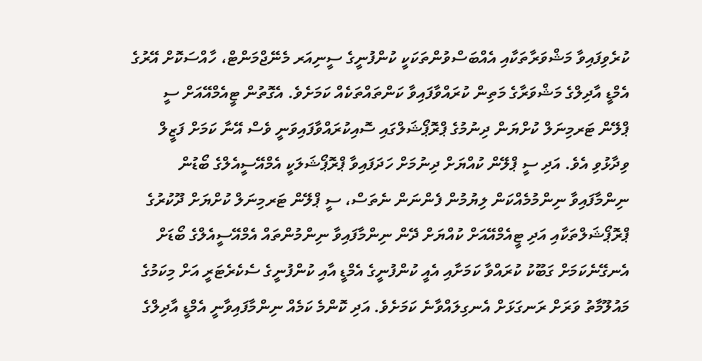ކުރެވިފައިވާ މަޝްވަރާތަކާއި އެއްބަސްވުންތަކަކީ ކުންފުނީގެ ސީނިއަރ މެނޭޖްމަންޓް، ހާއްސަކޮށް އޭރުގެ އެމްޑީ އާދިލްގެ މަޝްވަރާގެ މަތިން ކުރައްވާފައިވާ ކަންތައްތަކެއް ކަމަށެވެ. އެގޮތުން ޓީއެމްއޭއަށް ސީ ޕްލޭން ޓަރމިނަލް ކުށްޔަން ދިނުމުގެ ޕްރޮޕޯޝަލްގައި ސޮއިކުރައްވާފައިވަނީ ވެސް އޭނާ ކަމަށް ފަޒީލް ވިދާޅުވި އެވެ. އަދި ސީ ޕްލޭން ކުއްޔަށް ދިނުމަށް ހަދަފައިވާ ޕްރޮޕޯޝަލަކީ އެމްއޭސީއެލްގެ ބޯޑުން ނިންމާފައިވާ ނިންމުމެއްކަން ލިޔުމުން ފެންނަން ނެތަސް، ސީ ޕްލޭން ޓަރމިނަލް ކުށްޔަށް ދޫކުރުގެ ޕްރޮޕޯޝަލްތަކާއި އަދި ޓީއެމްއޭއަށް ކުއްޔަށް ދޭން ނިންމާފައިވާ ނިންމުންތައް އެމްއޭސީއެލްގެ ބޯޑަށް އެނގޭނެކަމަށް ގަބޫކު ކުރައްވާ ކަމަށާއި އެއީ ކުންފުނީގެ އެމްޑީ އާއި ކުންފުނީގެ ސެކެރެޓަރީ އަށް މިކަމުގެ މައުލޫމާތު ވަރަށް ރަނގަޅަށް އެނގިލައްވާނެ ކަމަށެވެ. އަދި ކޮންމެ ކަމެއް ނިންމާފައިވާނީ އެމްޑީ އާދިލްގެ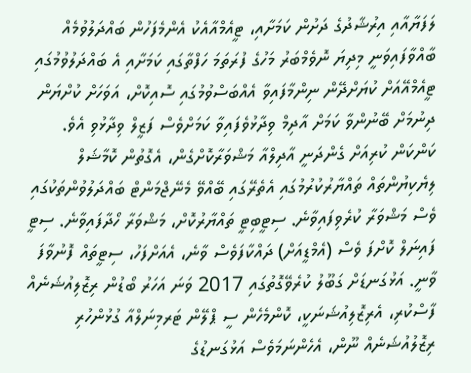ލަފަޔާއާއި އިރުޝާދުގެ ދަށުން ކަމަށާއި، ޓީއެމްއާއެކު އެންމެފަހުން ބައްދަލުވުމެއް ބާއްވާފައިވަނީ މިދިޔަ ނޮވެމްބަރު މަހުގެ ފުރަތަމަ ހަފްތާގައި ކަމަށާއި އެ ބައްދަލުވުމުގައި ޓީއެމްއޭއަށް ކުޔަށްދޭން ނިންމާފައިވާ އެއްބަސްވުމުގައި ސޮއިކޮށް، އަވަހަށް ކުށްޔަން ދިނުމަށް ބޭނުންވާ ކަމަށް އާދިމް ވިދާޅުވެފައިވާ ކަމަށްވެސް ފަޒީލް ވިދާޅުވި އެވެ.
ކަންކަން ކުރިއަށް ގެންދަނީ އާދިލްއާ މަޝްވަރާކޮށްގެން، އެގޮތުން ކޮމާޝަލް ލިޔެކިޔުންތައް ތައްޔާރުކުރުމުގައި އެތެރޭގައި ބޭއްވޭ މެނޭޖްމަންޓް ބައްދަލުވުންތަކުގައި ވެސް މަޝްވަރާ ކުރެވިފައިވާނެ. ސިޓީބިޓީ ތައްޔާރުކޮށް، މަޝްވަރާ ހޯދާފައިވާނެ. ސިޓީ ފައިނަލް ކޮށްފަ ވެސް (އެމްޑީއަށް) ދައްކާފަވެސް ވާނެ، އެއަށްފަހު، ސިޓީތައް ފޮނުވާފަ ވާނީ. އަޅުގަނޑަށް ގަބޫލު ކުރެވޭގޮތުގައި 2017 ވަނަ އަހަރު ބޯޑުން ރިޒޮލިއުޝަނެއް ފާސްކުރި، އެރިޒޮލިއުޝަނަކީ، ކޮންމެހެން ސީ ޕްލޭން ޓަރމިނަލްއާ ގުޅުންހުރި ރިޒޮލުއުޝަނެއް ނޫން، އެހެންނަމަވެސް އަޅުގަނޑުގެ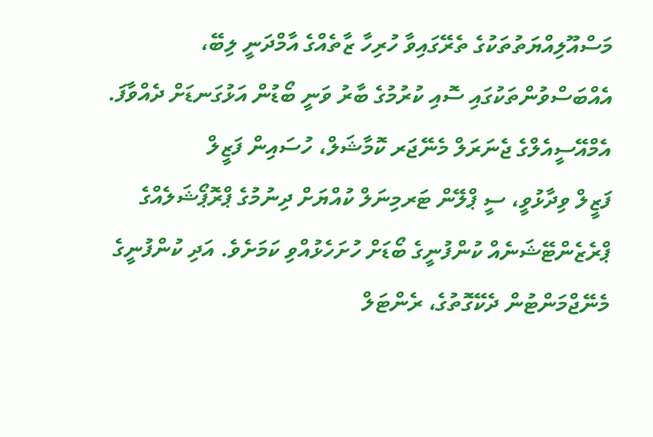މަސްއޫލިއްޔަތުތަކުގެ ތެރޭގައިވާ ހުރިހާ ޒާތެއްގެ އާމްދަނީ ލިބޭ، އެއްބަސްވުންތަކުގައި ސޮއި ކުރުމުގެ ބާރު ވަނީ ބޯޑުން އަޅުގަނޑަށް ދެއްވާފަ.
އެމްއޭސީއެލްގެ ޖެނަރަލް މެނޭޖަރ ކޮމާޝަލް، ހުސައިން ފަޒީލް
ފަޒީލް ވިދާޅުވީ، ސީ ޕްލޭން ޓަރމިނަލް ކުއްޔަށް ދިނުމުގެ ޕްރޮޕޯޝަލެއްގެ ޕްރެޒެންޓޭޝަނެއް ކުންފުނީގެ ބޯޑަށް ހުށަހެޅުއްވި ކަމަށެވެ. އަދި ކުންފުނީގެ މެނޭޖްމަންޓުން ދެކޭގޮތުގެ، ރެންޓަލް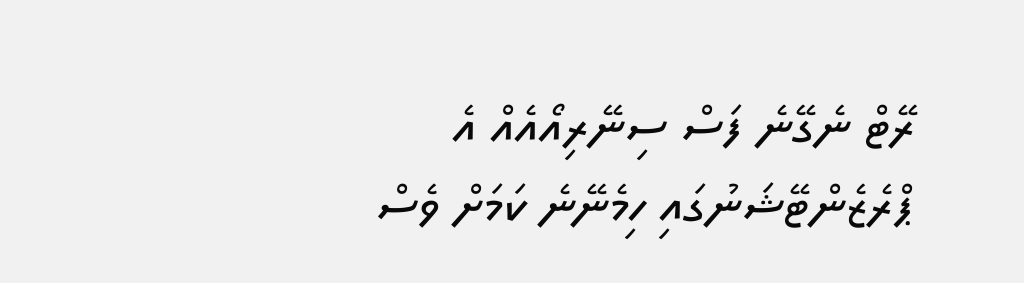ރޭޓް ނެގޭނެ ފަސް ސިނޭރިއޯއެއް އެ ޕްރެޒެންޓޭޝަނުގައި ހިމެނޭނެ ކަމަށް ވެސް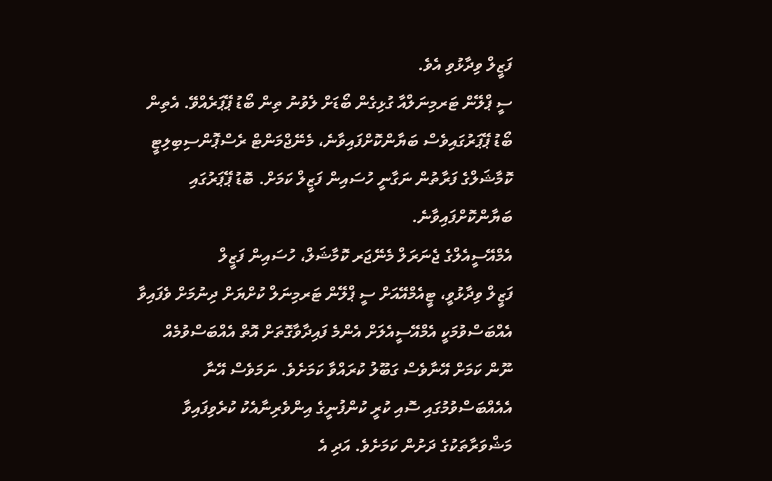ފަޒީލް ވިދާޅުވި އެވެ.
ސީ ޕްލޭން ޓަރމިނަލްއާ ގުޅިގެން ބޯޑަށް ލެވުނު ތިން ބޯޑު ޕޭޕަރެއްވޭ. އެތިން ބޯޑު ޕޭޕަރުގައިވެސް ބަޔާންކޮށްފައިވާނެ، މެނޭޖްމަންޓް ރެސްޕޮންސިބިލިޓީ ކޮމާޝަލްގެ ފަރާތުން ނަގާނީ ހުސައިން ފަޒީލް ކަމަށް. ބޮޑު ޕޭޕަރުގައި ބަޔާންކޮށްފައިވާނެ.
އެމްއޭސީއެލްގެ ޖެނަރަލް މެނޭޖަރ ކޮމާޝަލް، ހުސައިން ފަޒީލް
ފަޒީލް ވިދާޅުވީ، ޓީއެމްއޭއަށް ސީ ޕްލޭން ޓަރމިނަލް ކުށްޔަށް ދިނުމަށް ވެފައިވާ އެއްބަސްވުމަކީ އެމްއޭސީއެލަށް އެންމެ ފައިދާވާގޮތަށް އޮތް އެއްބަސްވުމެއް ނޫން ކަމަށް އޭނާވެސް ގަބޫލު ކުރައްވާ ކަމަށެވެ. ނަމަވެސް އޭނާ އެއެއްބަސްވުމުގައި ސޮއި ކުރީ ކުންފުނީގެ އިންވެރިނާއެކު ކުރެވިފައިވާ މަޝްވަރާތަކުގެ ދަށުން ކަމަށެވެ. އަދި އެ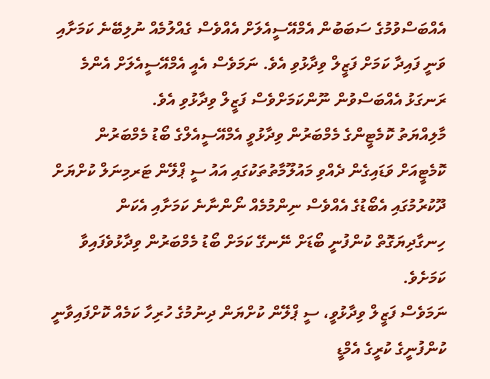އެއްބަސްވުމުގެ ސަބަބުން އެމްއޭސީއެލަށް އެއްވެސް ގެއްލުމެއް ނުލިބޭނެ ކަމަށާއި ވަނީ ފައިދާ ކަމަށް ފަޒީލް ވިދާޅުވި އެވެ. ނަމަވެސް އެއީ އެމްއޭސީއެލަށް އެންމެ ރަނގަޅު އެއްބަސްވުން ނޫންކަމަށްވެސް ފަޒީލް ވިދާޅުވި އެވެ.
މާލިއްޔަތު ކޮމެޓީންގެ މެމްބަރުން ވިދާޅުވީ އެމްއޭސީއެލްގެ ބޯޑު މެމްބަރުން ކޮމެޓީއަށް ވަޑައިގެން ދެއްވި މައުލޫމާތުތަކުގައި އައު ސީ ޕްލޭން ޓަރމިނަލް ކުށްޔަށް ދޫކުރުމުގައި އެބޯޑުގެ އެއްވެސް ނިންމުމެއް ނޯންނާނެ ކަމަށާއި އެކަން ހިނގާދިޔަގޮތް ކުންފުނީ ބޯޑަށް ނޭނގޭ ކަމަށް ބޯޑު މެމްބަރުން ވިދާޅުވެފައިވާ ކަމަށެވެ.
ނަމަވެސް ފަޒީލް ވިދާޅުވީ، ސީ ޕްލޭން ކުށްޔަން ދިނުމުގެ ހުރިހާ ކަމެއް ކޮށްފައިވާނީ ކުންފުނީގެ ކުރީގެ އެމްޑީ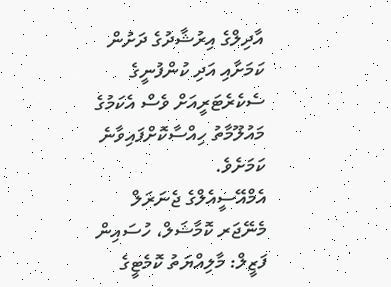އާދިލްގެ އިރުޝާދުގެ ދަށުން ކަމަށާއި އަދި ކުންފުނީގެ ސެކެރެޓަރީއަށް ވެސް އެކަމުގެ މައުލޫމާތު ހިއްސާކޮށްފައިވާނެ ކަމަށެވެ.
އެމްއޭސީއެލްގެ ޖެނަރަލް މެނޭޖަރ ކޮމާޝަލް، ހުސައިން ފަޒީލް: މާލިއްޔަތު ކޮމެޓީގެ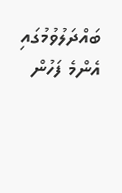ބައްދަލުވުމުގައި
އެންމެ ފަހުން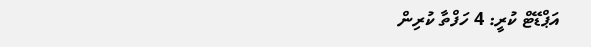އަޕްޑޭޓް ކުރީ: 4 ހަފްތާ ކުރިން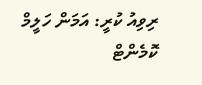ރިވިއު ކުރީ: އަމަން ހަލީމް
ކޮމެންޓް